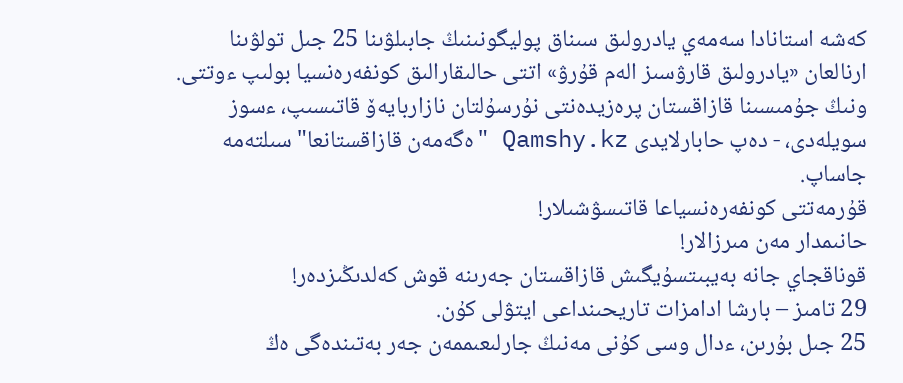كەشە استانادا سەمەي يادرولىق سىناق پوليگونىنىڭ جابىلۋىنا 25 جىل تولۋىنا ارنالعان «يادرولىق قارۋسىز الەم قۇرۋ» اتتى حالىقارالىق كونفەرەنسيا بولىپ ءوتتى. ونىڭ جۇمىسىنا قازاقستان پرەزيدەنتى نۇرسۇلتان نازاربايەۆ قاتىسىپ، ءسوز سويلەدى، - دەپ حابارلايدى Qamshy.kz "ەگەمەن قازاقستانعا" سىلتەمە جاساپ.
قۇرمەتتى كونفەرەنسياعا قاتىسۋشىلار!
حانىمدار مەن مىرزالار!
قوناقجاي جانە بەيبىتسۇيگىش قازاقستان جەرىنە قوش كەلدىڭىزدەر!
29 تامىز – بارشا ادامزات تاريحىنداعى ايتۋلى كۇن.
25 جىل بۇرىن، ءدال وسى كۇنى مەنىڭ جارلىعىممەن جەر بەتىندەگى ەڭ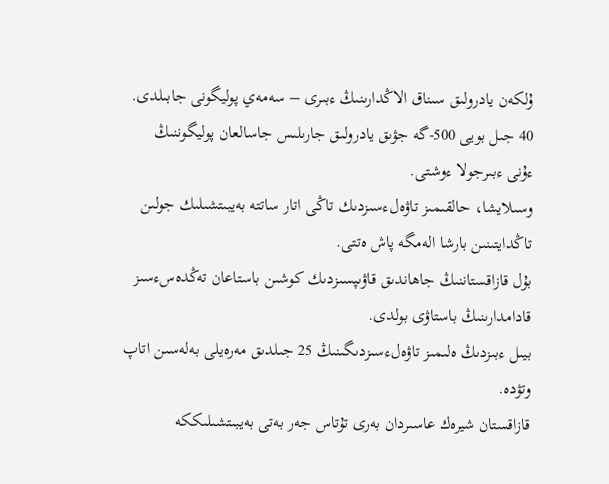ۇلكەن يادرولىق سىناق الاڭدارىنىڭ ءبىرى – سەمەي پوليگونى جابىلدى.
40 جىل بويى 500-گە جۋىق يادرولىق جارىلىس جاسالعان پوليگوننىڭ ءۇنى ءبىرجولا ءوشتى.
وسىلايشا، حالقىمىز تاۋەلءسىزدىك تاڭى اتار ساتتە بەيبىتشىلىك جولىن تاڭدايتىنىن بارشا الەمگە پاش ەتتى.
بۇل قازاقستاننىڭ جاھاندىق قاۋىپسىزدىك كوشىن باستاعان تەڭدەسءسىز قادامدارىنىڭ باستاۋى بولدى.
بيىل ءبىزدىڭ ەلىمىز تاۋەلءسىزدىگىنىڭ 25 جىلدىق مەرەيلى بەلەسىن اتاپ وتۋدە.
قازاقستان شيرەك عاسىردان بەرى تۇتاس جەر بەتى بەيبىتشىلىككە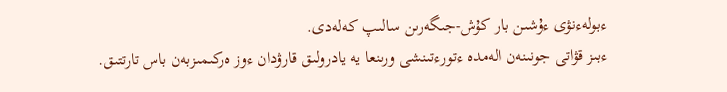ءبولەءنۋى ءۇشىن بار كۇش-جىگەرىن سالىپ كەلەدى.
ءبىز قۋاتى جونىنەن الەمدە ءتورءتىنشى ورىنعا يە يادرولىق قارۋدان ءوز ەركىمىزبەن باس تارتتىق.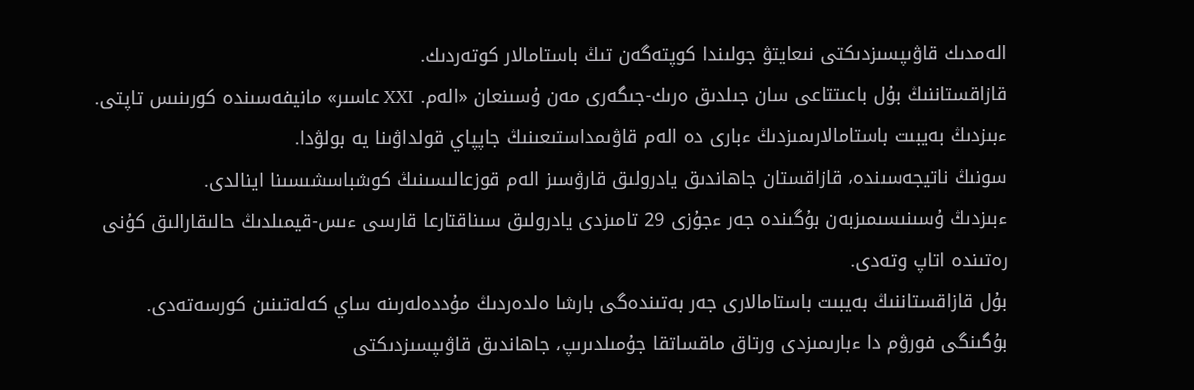الەمدىك قاۋىپسىزدىكتى نىعايتۋ جولىندا كوپتەگەن تىڭ باستامالار كوتەردىك.
قازاقستاننىڭ بۇل باعىتتاعى سان جىلدىق ەرىك-جىگەرى مەن ۇسىنعان «الەم. XXI عاسىر» مانيفەسىندە كورىنىس تاپتى.
ءبىزدىڭ بەيبىت باستامالارىمىزدىڭ ءبارى دە الەم قاۋىمداستىعىنىڭ جاپپاي قولداۋىنا يە بولۋدا.
سونىڭ ناتيجەسىندە، قازاقستان جاھاندىق يادرولىق قارۋسىز الەم قوزعالىسىنىڭ كوشباسشىسىنا اينالدى.
ءبىزدىڭ ۇسىنىسىمىزبەن بۇگىندە جەر ءجۇزى 29 تامىزدى يادرولىق سىناقتارعا قارسى ءىس-قيمىلدىڭ حالىقارالىق كۇنى رەتىندە اتاپ وتەدى.
بۇل قازاقستاننىڭ بەيبىت باستامالارى جەر بەتىندەگى بارشا ەلدەردىڭ مۇددەلەرىنە ساي كەلەتىنىن كورسەتەدى.
بۇگىنگى فورۋم دا ءبارىمىزدى ورتاق ماقساتقا جۇمىلدىرىپ، جاھاندىق قاۋىپسىزدىكتى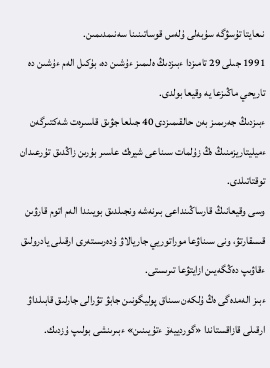نىعايتا تۇسۋگە سۇبەلى ۇلەس قوساتىنىنا سەنىمدىمىن.
1991 جىلى 29 تامىزدا ءبىزدىڭ ەلىمىز ءۇشىن دە، بۇكىل الەم ءۇشىن دە تاريحي ماڭىزعا يە وقيعا بولدى.
ءبىزدىڭ جەرىمىز بەن حالقىمىزدى 40 جىلعا جۋىق قاسىرەت شەكتىرگەن ءميليتاريزمنىڭ ەڭ زۇلمات سىناعى شيرەك عاسىر بۇرىن زاڭدىق تۇرعىدان توقتاتىلدى.
وسى وقيعانىڭ قارساڭىنداعى بىرنەشە ونجىلدىق بويىندا الەم اتوم قارۋىن قىسقارتۋ، ونى سىناۋعا موراتوريي جاريالاۋ ۇدەرىستەرى ارقىلى يادرولىق ءقاۋىپ دەڭگەيىن ازايتۋعا تىرىستى.
ءبىز الەمدەگى ەڭ ۇلكەن سىناق پوليگونىن جابۋ تۋرالى جارلىق قابىلداۋ ارقىلى قازاقستاندا «گوردييەۆ ءتۇيىنىن» ءبىرىنشى بولىپ ۇزدىك.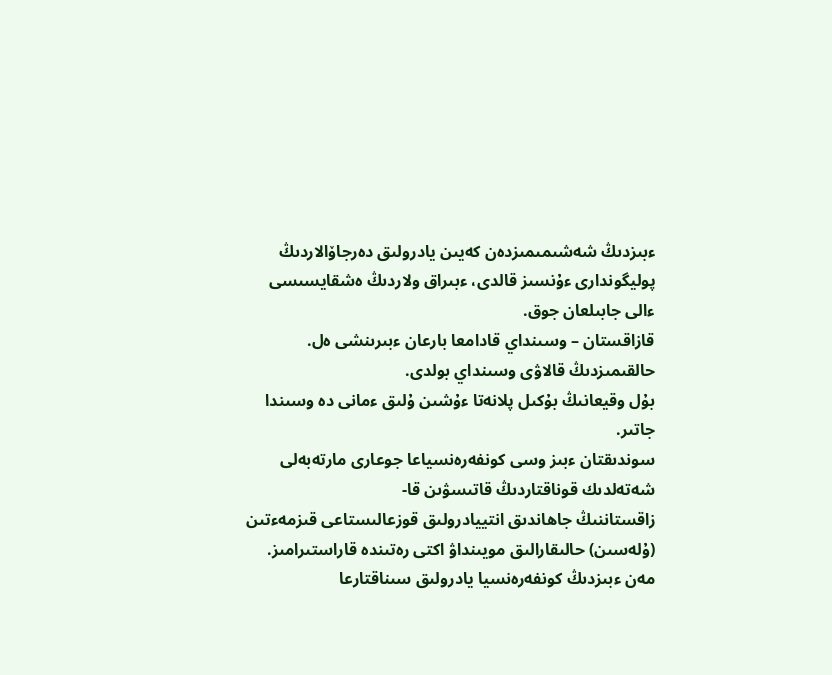ءبىزدىڭ شەشىمىمىزدەن كەيىن يادرولىق دەرجاۆالاردىڭ پوليگوندارى ءۇنسىز قالدى، ءبىراق ولاردىڭ ەشقايسىسى ءالى جابىلعان جوق.
قازاقستان – وسىنداي قادامعا بارعان ءبىرىنشى ەل.
حالقىمىزدىڭ قالاۋى وسىنداي بولدى.
بۇل وقيعانىڭ بۇكىل پلانەتا ءۇشىن ۇلىق ءمانى دە وسىندا جاتىر.
سوندىقتان ءبىز وسى كونفەرەنسياعا جوعارى مارتەبەلى شەتەلدىك قوناقتاردىڭ قاتىسۋىن قا-
زاقستاننىڭ جاھاندىق انتييادرولىق قوزعالىستاعى قىزمەءتىن (ۇلەسىن) حالىقارالىق مويىنداۋ اكتى رەتىندە قاراستىرامىز.
مەن ءبىزدىڭ كونفەرەنسيا يادرولىق سىناقتارعا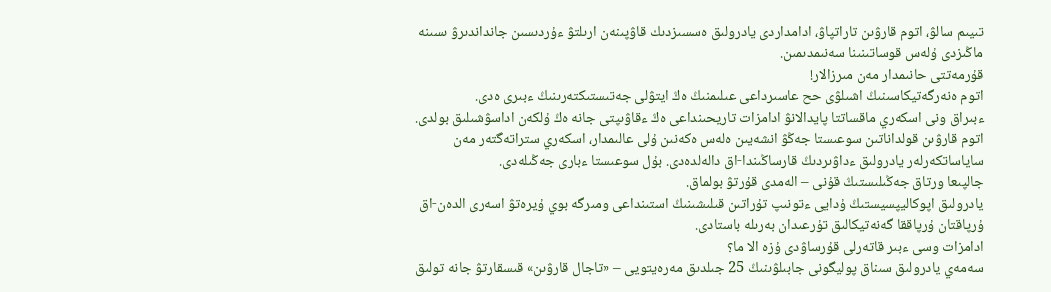تىيىم سالۋ، اتوم قارۋىن تاراتپاۋ، ادامداردى يادرولىق ەسسىزدىك قاۋپىنەن ارىلتۋ ءۇردىسىن جانداندىرۋ ىسىنە ماڭىزدى ۇلەس قوساتىنىنا سەنىمدىمىن.
قۇرمەتتى حانىمدار مەن مىرزالار!
اتوم ەنەرگەتيكاسىنىڭ اشىلۋى حح عاسىرداعى عىلىمنىڭ ەڭ ايتۋلى جەتىستىكتەرىنىڭ ءبىرى ەدى.
ءبىراق ونى اسكەري ماقساتتا پايدالانۋ ادامزات تاريحىنداعى ەڭ ءقاۋىپتى جانە ەڭ ۇلكەن اداسۋشىلىق بولدى.
اتوم قارۋىن قولداناتىن سوعىستا جەڭۋ انشەيىن ەلەس ەكەنىن ۇلى عالىمدار، اسكەري ستراتەگتەر مەن ساياساتكەرلەر يادرولىق ءداۋىردىڭ قارساڭىندا-اق دالەلدەدى. بۇل سوعىستا ءبارى جەڭىلەدى.
جالپىعا ورتاق جەڭىلىستىڭ قۇنى – الەمدى قۇرتۋ بولماق.
يادرولىق اپوكاليپسيستىڭ ۇدايى ءتونىپ تۇراتىن قىلىشىنىڭ استىنداعى ومىرگە بوي ۇيرەتۋ اسەرى الدەن-اق ۇرپاقتان ۇرپاققا گەنەتيكالىق تۇرعىدان بەرىلە باستادى.
ادامزات وسى ءبىر قاتەرلى قۇرساۋدى ۇزە الا ما؟
سەمەي يادرولىق سىناق پوليگونى جابىلۋىنىڭ 25 جىلدىق مەرەيتويى – «تاجال قارۋىن» قىسقارتۋ جانە تولىق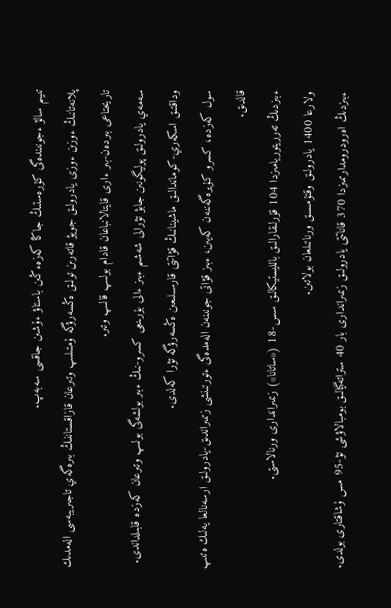تىيىم سالۋ ءجونىندەگى كۇرەستىڭ جاڭا كەزەءڭىن باستاۋ ءۇشىن جاقسى سەبەپ.
پلانەتانىڭ ءوزىن ءوزى يادرولىق جويۋ قاتەرىن تولىق ەڭسەرۋگە ۇمتىلىپ وتىرعان قازاقستاننىڭ بىرەگەي تاجىريبەسى الەمدىك تاريحتاعى بىردەن-بىر ءارى قايتالانباعان قادام بولىپ قالىپ وتىر.
سەمەي يادرولىق پوليگونىن جابۋ تۋرالى شەشىم ءبىز ءالى بۇرىنعى كسرو-نىڭ ءبىر بولشەگى بولىپ وتىرعان كەزدە قابىلداندى.
وداقتىق اسكەري-كوماندالىق ماشينانىڭ قۋاتتى قارسىلىعىن ەڭسەرۋگە تۋرا كەلدى.
سول كەزدە، كسرو كۇيرەگەننەن كەيىن، ءبىز قۋاتى جونىنەن الەمدەگى ءتورتىنشى زىمىراندىق-يادرولىق ارسەنالعا يەلىك ەتىپ قالدىق.
ءبىزدىڭ تەرريتوريامىزدا 104 قۇرلىقارالىق بالليستيكالىق سس-18 («ساتانا») زىمىراندارى ورنالاستى.
ولارعا 1400 يادرولىق وقتۇمسىق ورناتىلعان بولاتىن.
ءبىزدىڭ اەرودرومدارىمىزدا 370 قاناتتى يادرولىق زىمىراندارى بار 40 ستراتەگيالىق بومبالاۋشى تۋ-95 مس ۇشاقتارى بولدى.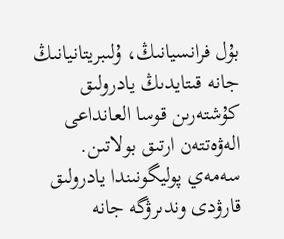بۇل فرانسيانىڭ، ۇلىبريتانيانىڭ جانە قىتايدىڭ يادرولىق كۇشتەرىن قوسا العانداعى الەۋەتتەن ارتىق بولاتىن.
سەمەي پوليگونىندا يادرولىق قارۋدى وندىرۋگە جانە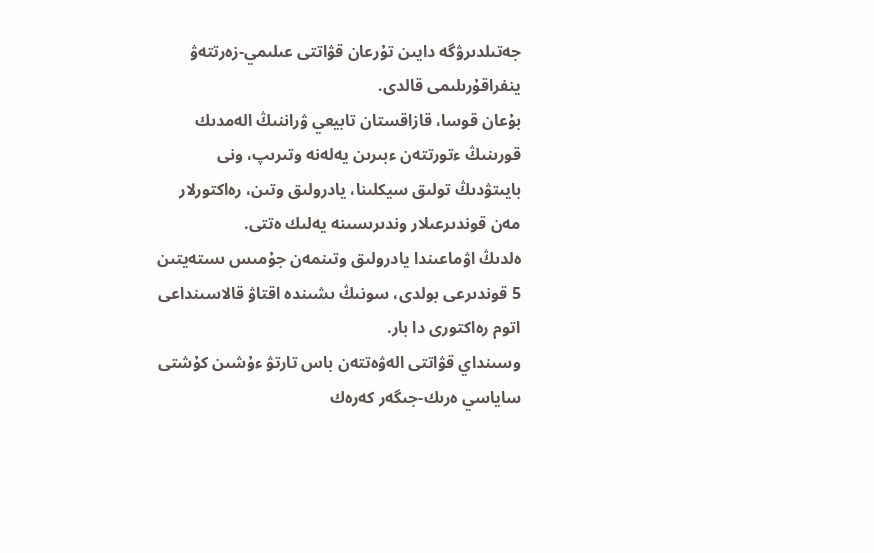جەتىلدىرۋگە دايىن تۇرعان قۋاتتى عىلىمي-زەرتتەۋ ينفراقۇرىلىمى قالدى.
بۇعان قوسا، قازاقستان تابيعي ۋراننىڭ الەمدىك قورىنىڭ ءتورتتەن ءبىرىن يەلەنە وتىرىپ، ونى بايىتۋدىڭ تولىق سيكلىنا، يادرولىق وتىن، رەاكتورلار مەن قوندىرعىلار وندىرىسىنە يەلىك ەتتى.
ەلدىڭ اۋماعىندا يادرولىق وتىنمەن جۇمىس ىستەيتىن 5 قوندىرعى بولدى، سونىڭ ىشىندە اقتاۋ قالاسىنداعى اتوم رەاكتورى دا بار.
وسىنداي قۋاتتى الەۋەتتەن باس تارتۋ ءۇشىن كۇشتى ساياسي ەرىك-جىگەر كەرەك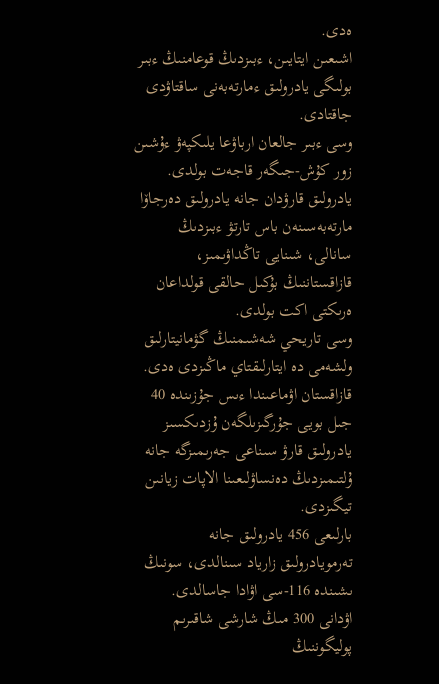ەدى.
اشىعىن ايتايىن، ءبىزدىڭ قوعامنىڭ ءبىر بولىگى يادرولىق ءمارتەبەنى ساقتاۋدى جاقتادى.
وسى ءبىر جالعان ارباۋعا يلىكپەۋ ءۇشىن زور كۇش-جىگەر قاجەت بولدى.
يادرولىق قارۋدان جانە يادرولىق دەرجاۆا مارتەبەسىنەن باس تارتۋ ءبىزدىڭ سانالى، شىنايى تاڭداۋىمىز، قازاقستاننىڭ بۇكىل حالقى قولداعان ەرىكتى اكت بولدى.
وسى تاريحي شەشىمنىڭ گۋمانيتارلىق ولشەمى دە ايتارلىقتاي ماڭىزدى ەدى.
قازاقستان اۋماعىندا ءىس جۇزىندە 40 جىل بويى جۇرگىزىلگەن ۇزدىكسىز يادرولىق قارۋ سىناعى جەرىمىزگە جانە ۇلتىمىزدىڭ دەنساۋلىعىنا الاپات زيانىن تيگىزدى.
بارلىعى 456 يادرولىق جانە تەرمويادرولىق زارياد سىنالدى، سونىڭ ىشىندە 116-سى اۋادا جاسالدى.
اۋدانى 300 مىڭ شارشى شاقىرىم پوليگوننىڭ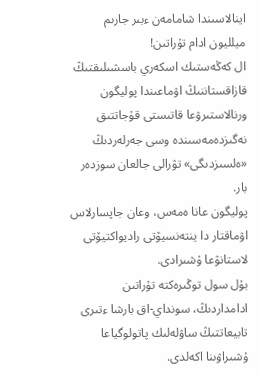اينالاسىندا شامامەن ءبىر جارىم ميلليون ادام تۇراتىن!
ال كەڭەستىك اسكەري باسشىلىقتىڭ قازاقستاننىڭ اۋماعىندا پوليگون ورنالاستىرۋعا قاتىستى قۇجاتتىق نەگىزدەمەسىندە وسى جەرلەردىڭ «ەلسىزدىگى» تۋرالى جالعان سوزدەر بار.
پوليگون عانا ەمەس، وعان جاپسارلاس اۋماقتار دا ينتەنسيۆتى راديواكتيۆتى لاستانۋعا ۇشىرادى.
بۇل سول توڭىرەكتە تۇراتىن ادامداردىڭ، سونداي-اق بارشا ءتىرى تابيعاتتىڭ ساۋلەلىك پاتولوگياعا ۇشىراۋىنا اكەلدى.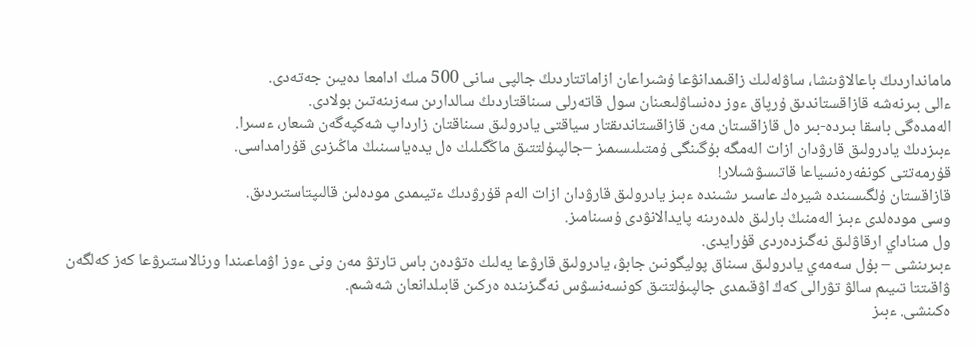مامانداردىڭ باعالاۋىنشا، ساۋلەلىك زاقىمدانۋعا ۇشىراعان ازاماتتاردىڭ جالپى سانى 500 مىڭ ادامعا دەيىن جەتەدى.
ءالى بىرنەشە قازاقستاندىق ۇرپاق ءوز دەنساۋلىعىنان سول قاتەرلى سىناقتاردىڭ سالدارىن سەزىنەتىن بولادى.
الەمدەگى باسقا بىردە-بىر ەل قازاقستان مەن قازاقستاندىقتار سياقتى يادرولىق سىناقتان زارداپ شەكپەگەن شىعار، ءسىرا.
ءبىزدىڭ يادرولىق قارۋدان ازات الەمگە بۇگىنگى ۇمتىلىسىمىز –جالپىۇلتتىق ماڭگىلىك ەل يدەياسىنىڭ ماڭىزدى قۇرامداسى.
قۇرمەتتى كونفەرەنسياعا قاتىسۋشىلار!
قازاقستان ۇلگىسىندە شيرەك عاسىر ىشىندە ءبىز يادرولىق قارۋدان ازات الەم قۇرۋدىڭ ءتيىمدى مودەلىن قالىپتاستىردىق.
وسى مودەلدى ءبىز الەمنىڭ بارلىق ەلدەرىنە پايدالانۋدى ۇسىنامىز.
ول مىناداي ارقاۋلىق نەگىزدەردى قۇرايدى.
ءبىرىنشى – بۇل سەمەي يادرولىق سىناق پوليگونىن جابۋ، يادرولىق قارۋعا يەلىك ەتۋدەن باس تارتۋ مەن ونى ءوز اۋماعىندا ورنالاستىرۋعا كەز كەلگەن ۋاقىتتا تىيىم سالۋ تۋرالى كەڭ اۋقىمدى جالپىۇلتتىق كونسەنسۋس نەگىزىندە ەركىن قابىلدانعان شەشىم.
ەكىنشى. ءبىز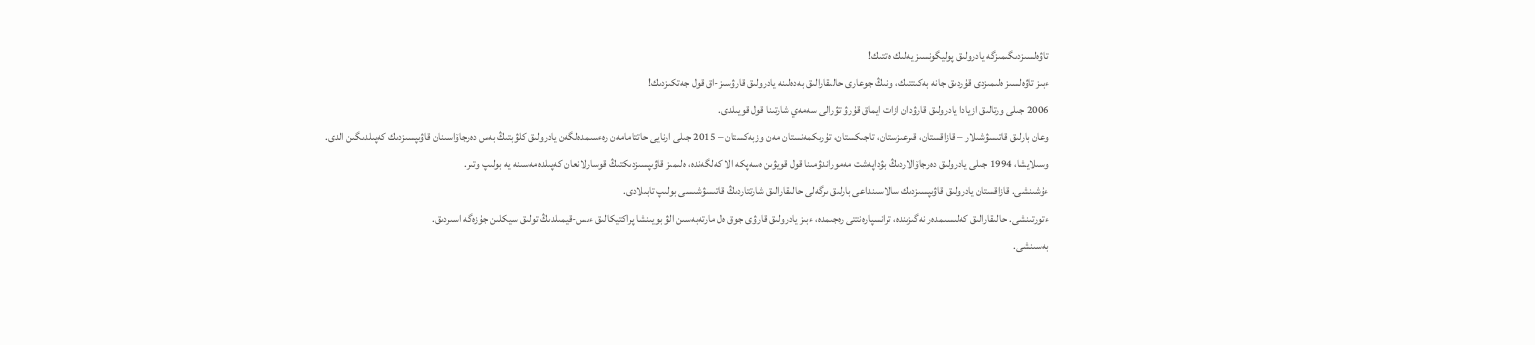تاۋەلسىزدىگىمىزگە يادرولىق پوليگونسىز يەلىك ەتتىك!
ءبىز تاۋەلسىز ەلىمىزدى قۇردىق جانە بەكىتتىك، ونىڭ جوعارى حالىقارالىق بەدەلىنە يادرولىق قارۋسىز-اق قول جەتكىزدىك!
2006 جىلى ورتالىق ازيادا يادرولىق قارۋدان ازات ايماق قۇرۋ تۋرالى سەمەي شارتىنا قول قويىلدى.
وعان بارلىق قاتىسۋشىلار – قازاقستان، قىرعىزستان، تاجىكستان، تۇرىكمەنستان مەن وزبەكستان – 2015 جىلى ارنايى حاتتامامەن رەءسىمدەلگەن يادرولىق كلۋبتىڭ بەس دەرجاۆاسىنان قاۋىپسىزدىك كەپىلدىگىن الدى.
وسىلايشا، 1994 جىلى يادرولىق دەرجاۆالاردىڭ بۋداپەشت مەموراندۋمىنا قول قويۋىن ەسەپكە الا كەلگەندە، ەلىمىز قاۋىپسىزدىكتىڭ قوسارلانعان كەپىلدەمەسىنە يە بولىپ وتىر.
ءۇشىنشى. قازاقستان يادرولىق قاۋىپسىزدىك سالاسىنداعى بارلىق ىرگەلى حالىقارالىق شارتتاردىڭ قاتىسۋشىسى بولىپ تابىلادى.
ءتورتىنشى. حالىقارالىق كەلىسىمدەر نەگىزىندە، ترانسپارەنتتى رەجىمدە، ءبىز يادرولىق قارۋى جوق ەل مارتەبەسىن الۋ بويىنشا پراكتيكالىق ءىس-قيمىلدىڭ تولىق سيكلىن جۇزەگە اسىردىق.
بەسىنشى.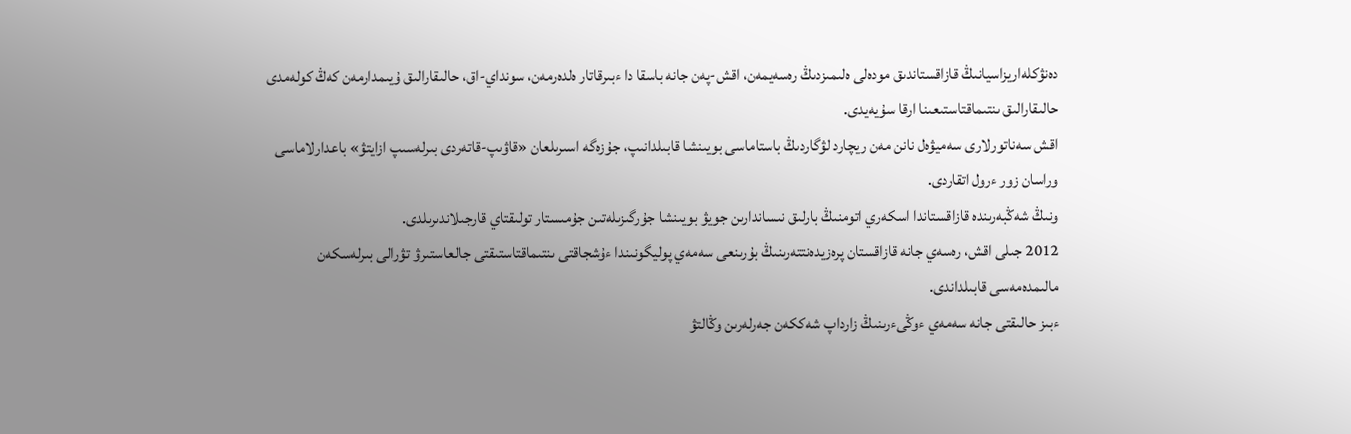دەنۋكلەاريزاسيانىڭ قازاقستاندىق مودەلى ەلىمىزدىڭ رەسەيمەن، اقش-پەن جانە باسقا دا ءبىرقاتار ەلدەرمەن، سونداي-اق، حالىقارالىق ۇيىمدارمەن كەڭ كولەمدى حالىقارالىق ىنتىماقتاستىعىنا ارقا سۇيەيدى.
اقش سەناتورلارى سەميۋەل نانن مەن ريچارد لۋگاردىڭ باستاماسى بويىنشا قابىلدانىپ، جۇزەگە اسىرىلعان «قاۋىپ-قاتەردى بىرلەسىپ ازايتۋ» باعدارلاماسى وراسان زور ءرول اتقاردى.
ونىڭ شەڭبەرىندە قازاقستاندا اسكەري اتومنىڭ بارلىق نىساندارىن جويۋ بويىنشا جۇرگىزىلەتىن جۇمىستار تولىقتاي قارجىلاندىرىلدى.
2012 جىلى اقش، رەسەي جانە قازاقستان پرەزيدەنتتەرىنىڭ بۇرىنعى سەمەي پوليگونىندا ءۇشجاقتى ىنتىماقتاستىقتى جالعاستىرۋ تۋرالى بىرلەسكەن مالىمدەمەسى قابىلداندى.
ءبىز حالىقتى جانە سەمەي ءوڭىءرىنىڭ زارداپ شەككەن جەرلەرىن وڭالتۋ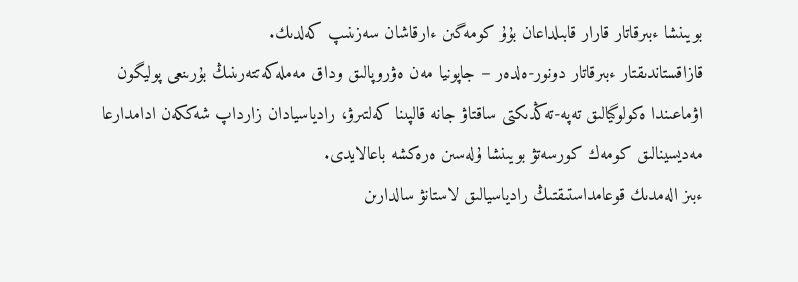بويىنشا ءبىرقاتار قارار قابىلداعان بۇۇ كومەگىن ءارقاشان سەزىنىپ كەلدىك.
قازاقستاندىقتار ءبىرقاتار دونور-ەلدەر – جاپونيا مەن ەۋروپالىق وداق مەملەكەتتەرىنىڭ بۇرىنعى پوليگون اۋماعىندا ەكولوگيالىق تەپە-تەڭدىكتى ساقتاۋ جانە قالپىنا كەلتىرۋ، رادياسيادان زارداپ شەككەن ادامدارعا مەديسينالىق كومەك كورسەتۋ بويىنشا ۇلەسىن ەرەكشە باعالايدى.
ءبىز الەمدىك قوعامداستىقتىڭ رادياسيالىق لاستانۋ سالدارىن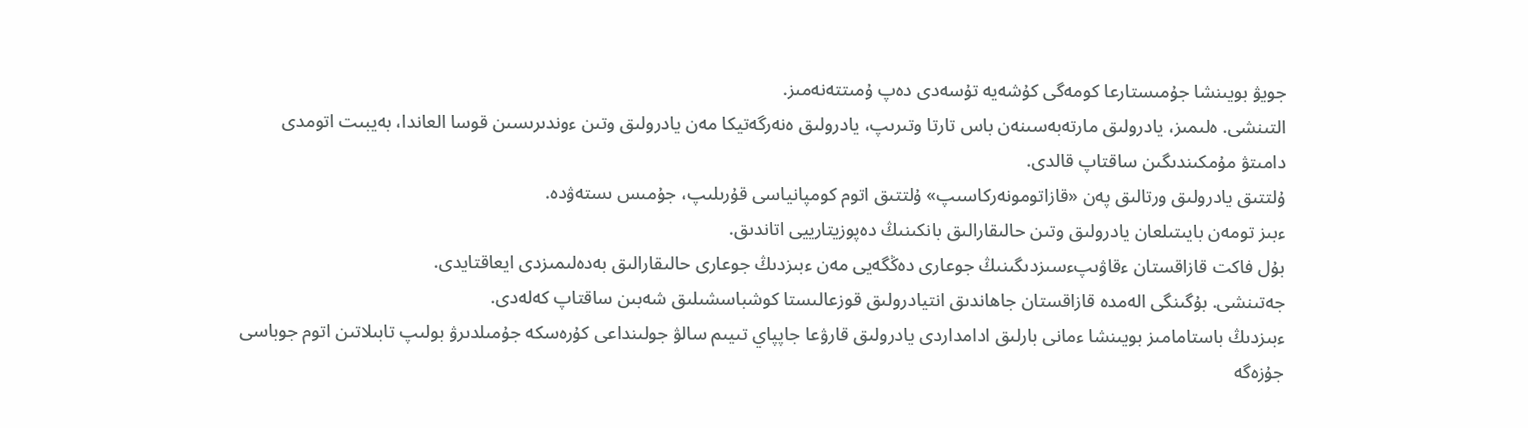جويۋ بويىنشا جۇمىستارعا كومەگى كۇشەيە تۇسەدى دەپ ۇمىتتەنەمىز.
التىنشى. ەلىمىز، يادرولىق مارتەبەسىنەن باس تارتا وتىرىپ، يادرولىق ەنەرگەتيكا مەن يادرولىق وتىن ءوندىرىسىن قوسا العاندا، بەيبىت اتومدى دامىتۋ مۇمكىندىگىن ساقتاپ قالدى.
ۇلتتىق يادرولىق ورتالىق پەن «قازاتومونەركاسىپ» ۇلتتىق اتوم كومپانياسى قۇرىلىپ، جۇمىس ىستەۋدە.
ءبىز تومەن بايىتىلعان يادرولىق وتىن حالىقارالىق بانكىنىڭ دەپوزيتارييى اتاندىق.
بۇل فاكت قازاقستان ءقاۋىپءسىزدىگىنىڭ جوعارى دەڭگەيى مەن ءبىزدىڭ جوعارى حالىقارالىق بەدەلىمىزدى ايعاقتايدى.
جەتىنشى. بۇگىنگى الەمدە قازاقستان جاھاندىق انتيادرولىق قوزعالىستا كوشباسشىلىق شەبىن ساقتاپ كەلەدى.
ءبىزدىڭ باستامامىز بويىنشا ءمانى بارلىق ادامداردى يادرولىق قارۋعا جاپپاي تىيىم سالۋ جولىنداعى كۇرەسكە جۇمىلدىرۋ بولىپ تابىلاتىن اتوم جوباسى جۇزەگە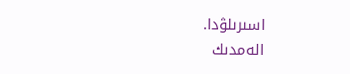اسىرىلۋدا.
الەمدىك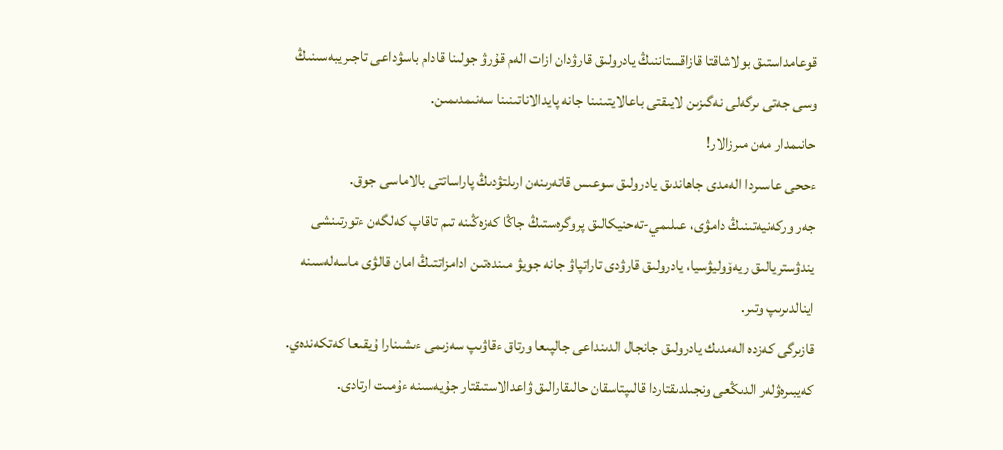قوعامداستىق بولاشاقتا قازاقستاننىڭ يادرولىق قارۋدان ازات الەم قۇرۋ جولىنا قادام باسۋداعى تاجىريبەسىنىڭ وسى جەتى ىرگەلى نەگىزىن لايىقتى باعالايتىنىنا جانە پايدالاناتىنىنا سەنىمدىمىن.
حانىمدار مەن مىرزالار!
ءححى عاسىردا الەمدى جاھاندىق يادرولىق سوعىس قاتەرىنەن ارىلتۋدىڭ پاراساتتى بالاماسى جوق.
جەر وركەنيەتىنىڭ دامۋى، عىلىمي-تەحنيكالىق پروگرەستىڭ جاڭا كەزەڭىنە تىم تاقاپ كەلگەن ءتورتىنشى يندۋستريالىق ريەۆوليۋسيا، يادرولىق قارۋدى تاراتپاۋ جانە جويۋ مىندەتىن ادامزاتتىڭ امان قالۋى ماسەلەسىنە اينالدىرىپ وتىر.
قازىرگى كەزدە الەمدىك يادرولىق جانجال الدىنداعى جالپىعا ورتاق ءقاۋىپ سەزىمى ءىشىنارا ۇيقىعا كەتكەندەي.
كەيبىرەۋلەر الدىڭعى ونجىلدىقتاردا قالىپتاسقان حالىقارالىق ۋاعدالاستىقتار جۇيەسىنە ءۇمىت ارتادى.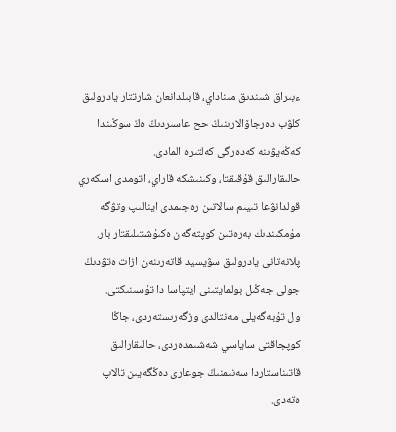ءبىراق شىندىق مىناداي، قابىلدانعان شارتتار يادرولىق كلۋب دەرجاۆالارىنىڭ حح عاسىردىڭ ەڭ سوڭىندا كەڭەيۋىنە كەدەرگى كەلتىرە المادى.
حالىقارالىق قۇقىقتا، وكىنىشكە قاراي، اتومدى اسكەري قولدانۋعا تىيىم سالاتىن رەجىمدى اينالىپ وتۋگە مۇمكىندىك بەرەتىن كوپتەگەن ەكىۇشتىلىقتار بار.
پلانەتانى يادرولىق سۋيسيد قاتەرىنەن ازات ەتۋدىڭ جولى جەڭىل بولمايتىنى ايتپاسا دا تۇسىنىكتى.
ول تۇبەگەيلى مەنتالدى وزگەرىستەردى، جاڭا كوپجاقتى ساياسي شەشىمدەردى، حالىقارالىق قاتىناستاردا سەنىمنىڭ جوعارى دەڭگەيىن تالاپ ەتەدى.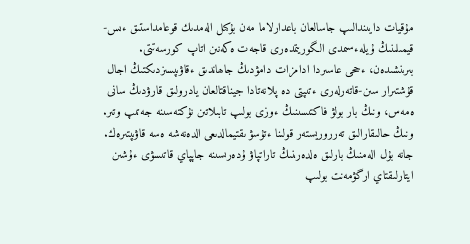مۇقيات دايىندالىپ جاسالعان باعدارلاما مەن بۇكىل الەمدىك قوعامداستىق ءىس-قيمىلىنىڭ ۇيلەءسىمدى الگوريتمدەرى قاجەت ەكەنىن اتاپ كورسەتتى.
بىرىنشىدەن، ءححى عاسىردا ادامزات دامۋدىڭ جاھاندىق ءقاۋىپسىزدىكتىڭ اجال قۇشتىرار سىن-قاتەرلەرى ءتىپتى دە پلانەتادا جيناقتالعان يادرولىق قارۋدىڭ سانى ەمەس، ونىڭ بار بولۋ فاكتىسىنىڭ ءوزى بولىپ تابىلاتىن نۇكتەسىنە جەتىپ وتىر.
ونىڭ حالىقارالىق تەرروريستەر قولىنا ءتۇسۋ ىقتيمالدىعى الدەنەشە ەسە قاۋىپتىرەك.
جانە بۇل الەمنىڭ بارلىق ەلدەرىنىڭ تاراتپاۋ ۇدەرىسىنە جاپپاي قاتىسۋى ءۇشىن ايتارلىقتاي ارگۋمەنت بولىپ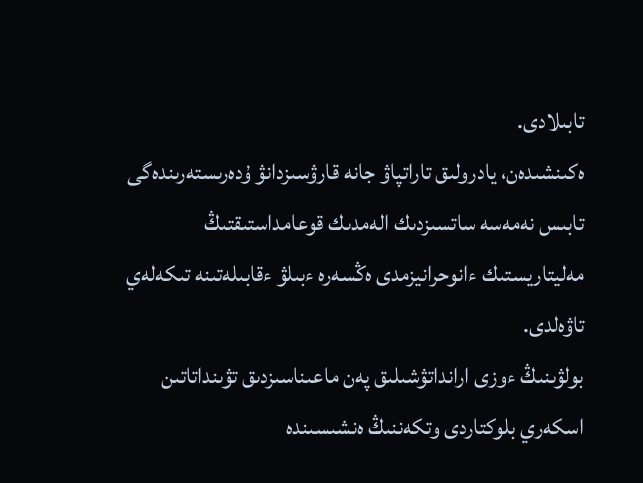تابىلادى.
ەكىنشىدەن، يادرولىق تاراتپاۋ جانە قارۋسىزدانۋ ۇدەرىستەرىندەگى تابىس نەمەسە ساتسىزدىك الەمدىك قوعامداستىقتىڭ مەليتاريستىك ءانوحرانيزمدى ەڭسەرە ءبىلۋ ءقابىلەتىنە تىكەلەي تاۋەلدى.
بولۋىنىڭ ءوزى ارانداتۋشىلىق پەن ماعىناسىزدىق تۋىنداتاتىن اسكەري بلوكتاردى وتكەننىڭ ەنشىسىندە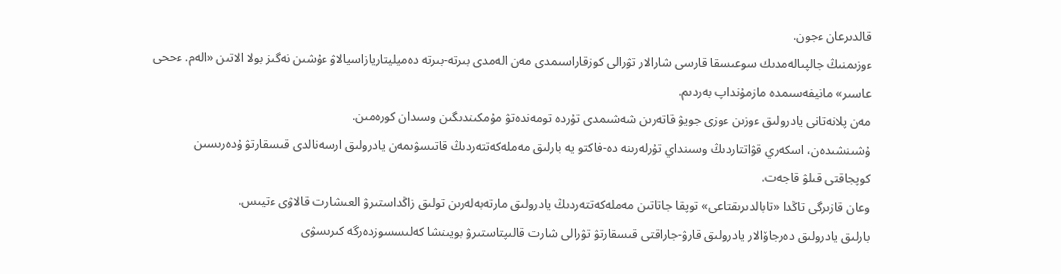قالدىرعان ءجون.
ءوزىمنىڭ جالپىالەمدىك سوعىسقا قارسى شارالار تۋرالى كوزقاراسىمدى مەن الەمدى بىرتە-بىرتە دەميليتاريازاسيالاۋ ءۇشىن نەگىز بولا الاتىن «الەم. ءححى عاسىر» مانيفەسىمدە مازمۇنداپ بەردىم.
مەن پلانەتانى يادرولىق ءوزىن ءوزى جويۋ قاتەرىن شەشىمدى تۇردە تومەندەتۋ مۇمكىندىگىن وسىدان كورەمىن.
ۇشىنشىدەن، اسكەري قۋاتتاردىڭ وسىنداي تۇرلەرىنە دە-فاكتو يە بارلىق مەملەكەتتەردىڭ قاتىسۋىمەن يادرولىق ارسەنالدى قىسقارتۋ ۇدەرىسىن كوپجاقتى قىلۋ قاجەت.
وعان قازىرگى تاڭدا «تابالدىرىقتاعى» توپقا جاتاتىن مەملەكەتتەردىڭ يادرولىق مارتەبەلەرىن تولىق زاڭداستىرۋ العىشارت قالاۋى ءتيىس.
بارلىق يادرولىق دەرجاۆالار يادرولىق قارۋ-جاراقتى قىسقارتۋ تۋرالى شارت قالىپتاستىرۋ بويىنشا كەلىسسوزدەرگە كىرىسۋى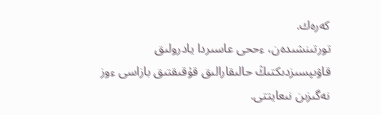كەرەك.
تورتىنشىدەن، ءححى عاسىردا يادرولىق قاۋىپسىزدىكتىڭ حالىقارالىق قۇقىقتىق بازاسى ءوز نەگىزىن نىعايتتى.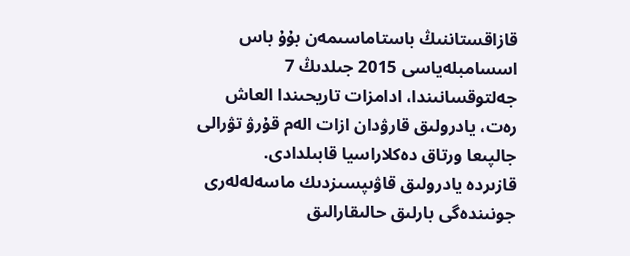قازاقستاننىڭ باستاماسىمەن بۇۇ باس اسسامبلەياسى 2015 جىلدىڭ 7 جەلتوقسانىندا، ادامزات تاريحىندا العاش رەت، يادرولىق قارۋدان ازات الەم قۇرۋ تۋرالى جالپىعا ورتاق دەكلاراسيا قابىلدادى.
قازىردە يادرولىق قاۋىپسىزدىك ماسەلەلەرى جونىندەگى بارلىق حالىقارالىق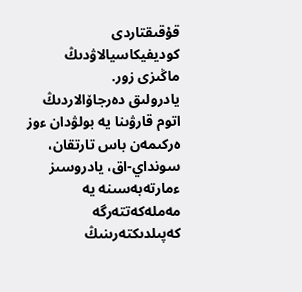قۇقىقتاردى كوديفيكاسيالاۋدىڭ ماڭىزى زور.
يادرولىق دەرجاۆالاردىڭ اتوم قارۋىنا يە بولۋدان ءوز ەركىمەن باس تارتقان، سونداي-اق، يادروسىز ءمارتەبەسىنە يە مەملەكەتتەرگە كەپىلدىكتەرىنىڭ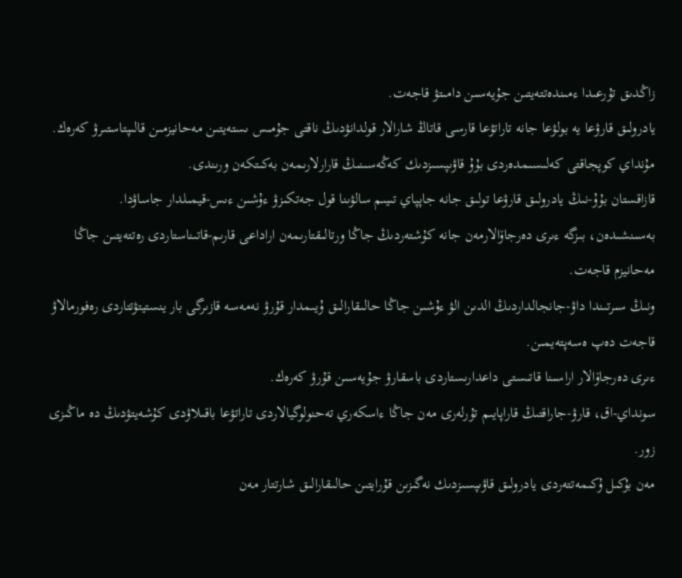زاڭدىق تۇرعىدا ءمىندەتتەيتىن جۇيەسىن دامىتۋ قاجەت.
يادرولىق قارۋعا يە بولۋعا جانە تاراتۋعا قارسى قاتاڭ شارالار قولدانۋدىڭ ناقتى جۇمىس ىستەيتىن مەحانيزمىن قالىپتاستىرۋ كەرەك.
مۇنداي كوپجاقتى كەلىسىمدەردى بۇۇ قاۋىپسىزدىك كەڭەسىنىڭ قارارلارىمەن بەكىتكەن ورىندى.
قازاقستان بۇۇ-نىڭ يادرولىق قارۋعا تولىق جانە جاپپاي تىيىم سالۋىنا قول جەتكىزۋ ءۇشىن ءىس-قيمىلدار جاساۋدا.
بەسىنشىدەن، بىزگە ءىرى دەرجاۆالارمەن جانە كۇشتەردىڭ جاڭا ورتالىقتارىمەن اراداعى قارىم-قاتىناستاردى رەتتەيتىن جاڭا مەحانيزم قاجەت.
ونىڭ سىرتىندا داۋ-جانجالداردىڭ الدىن الۋ ءۇشىن جاڭا حالىقارالىق ۇيىمدار قۇرۋ نەمەسە قازىرگى بار ينستيتۋتتاردى رەفورمالاۋ قاجەت دەپ ەسەپتەيمىن.
ءىرى دەرجاۆالار اراسىنا قاتىستى داعدارىستاردى باسقارۋ جۇيەسىن قۇرۋ كەرەك.
سونداي-اق، قارۋ-جاراقتىڭ قاراپايىم تۇرلەرى مەن جاڭا ءاسكەري تەحنولوگيالاردى تاراتۋعا باقىلاۋدى كۇشەيتۋدىڭ دە ماڭىزى زور.
مەن بۇكىل ۇكىمەتتەردى يادرولىق قاۋىپسىزدىك نەگىزىن قۇرايتىن حالىقارالىق شارتتار مەن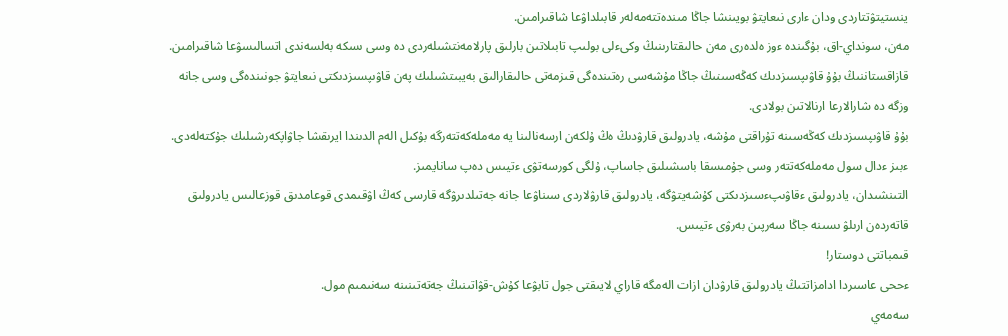ينستيتۋتتاردى ودان ءارى نىعايتۋ بويىنشا جاڭا مىندەتتەمەلەر قابىلداۋعا شاقىرامىن.
مەن، سونداي-اق، بۇگىندە ءوز ەلدەرى مەن حالىقتارىنىڭ وكىءلى بولىپ تابىلاتىن بارلىق پارلامەنتشىلەردى دە وسى ىسكە بەلسەندى اتسالىسۋعا شاقىرامىن.
قازاقستاننىڭ بۇۇ قاۋىپسىزدىك كەڭەسىنىڭ جاڭا مۇشەسى رەتىندەگى قىزمەتى حالىقارالىق بەيبىتشىلىك پەن قاۋىپسىزدىكتى نىعايتۋ جونىندەگى وسى جانە وزگە دە شارالارعا ارنالاتىن بولادى.
بۇۇ قاۋىپسىزدىك كەڭەسىنە تۇراقتى مۇشە، يادرولىق قارۋدىڭ ەڭ ۇلكەن ارسەنالىنا يە مەملەكەتتەرگە بۇكىل الەم الدىندا ايرىقشا جاۋاپكەرشىلىك جۇكتەلەدى.
ءبىز ءدال سول مەملەكەتتەر وسى جۇمىسقا باسشىلىق جاساپ، ۇلگى كورسەتۋى ءتيىس دەپ سانايمىز.
التىنشىدان، يادرولىق ءقاۋىپءسىزدىكتى كۇشەيتۋگە، يادرولىق قارۋلاردى سىناۋعا جانە جەتىلدىرۋگە قارسى كەڭ اۋقىمدى قوعامدىق قوزعالىس يادرولىق قاتەردەن ارىلۋ ىسىنە جاڭا سەرپىن بەرۋى ءتيىس.
قىمباتتى دوستار!
ءححى عاسىردا ادامزاتتىڭ يادرولىق قارۋدان ازات الەمگە قاراي لايىقتى جول تابۋعا كۇش-قۋاتىنىڭ جەتەتىنىنە سەنىمىم مول.
سەمەي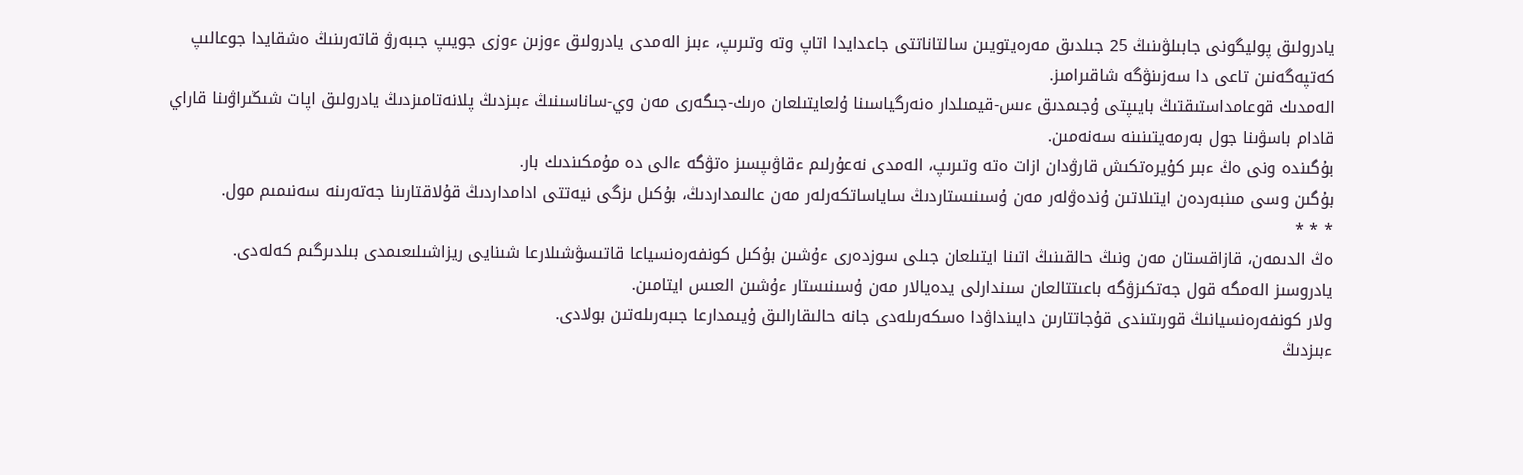يادرولىق پوليگونى جابىلۋىنىڭ 25 جىلدىق مەرەيتويىن سالتاناتتى جاعدايدا اتاپ وتە وتىرىپ، ءبىز الەمدى يادرولىق ءوزىن ءوزى جويىپ جىبەرۋ قاتەرىنىڭ ەشقايدا جوعالىپ كەتپەگەنىن تاعى دا سەزىنۋگە شاقىرامىز.
الەمدىك قوعامداستىقتىڭ بايىپتى ۇجىمدىق ءىس-قيمىلدار ەنەرگياسىنا ۇلعايتىلعان ەرىك-جىگەرى مەن وي-ساناسىنىڭ ءبىزدىڭ پلانەتامىزدىڭ يادرولىق اپات شىڭىراۋىنا قاراي قادام باسۋىنا جول بەرمەيتىنىنە سەنەمىن.
بۇگىندە ونى ەڭ ءبىر كۇيرەتكىش قارۋدان ازات ەتە وتىرىپ، الەمدى نەعۇرلىم ءقاۋىپسىز ەتۋگە ءالى دە مۇمكىندىك بار.
بۇگىن وسى مىنبەردەن ايتىلاتىن ۇندەۋلەر مەن ۇسىنىستاردىڭ ساياساتكەرلەر مەن عالىمداردىڭ، بۇكىل ىزگى نيەتتى ادامداردىڭ قۇلاقتارىنا جەتەرىنە سەنىمىم مول.
* * *
ەڭ الدىمەن، قازاقستان مەن ونىڭ حالقىنىڭ اتىنا ايتىلعان جىلى سوزدەرى ءۇشىن بۇكىل كونفەرەنسياعا قاتىسۋشىلارعا شىنايى ريزاشىلىعىمدى بىلدىرگىم كەلەدى.
يادروسىز الەمگە قول جەتكىزۋگە باعىتتالعان سىندارلى يدەيالار مەن ۇسىنىستار ءۇشىن العىس ايتامىن.
ولار كونفەرەنسيانىڭ قورىتىندى قۇجاتتارىن دايىنداۋدا ەسكەرىلەدى جانە حالىقارالىق ۇيىمدارعا جىبەرىلەتىن بولادى.
ءبىزدىڭ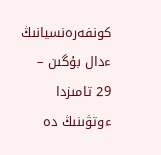كونفەرەنسيانىڭ ءدال بۇگىن – 29 تامىزدا ءوتۋىنىڭ دە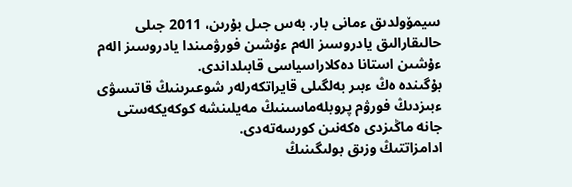سيمۆولدىق ءمانى بار. بەس جىل بۇرىن، 2011 جىلى حالىقارالىق يادروسىز الەم ءۇشىن فورۋمىندا يادروسىز الەم ءۇشىن استانا دەكلاراسياسى قابىلداندى.
بۇگىندە ەڭ ءبىر بەلگىلى قايراتكەرلەر شوعىرىنىڭ قاتىسۋى ءبىزدىڭ فورۋم پروبلەماسىنىڭ مەيلىنشە كوكەيكەستى جانە ماڭىزدى ەكەنىن كورسەتەدى.
ادامزاتتىڭ وزىق بولىگىنىڭ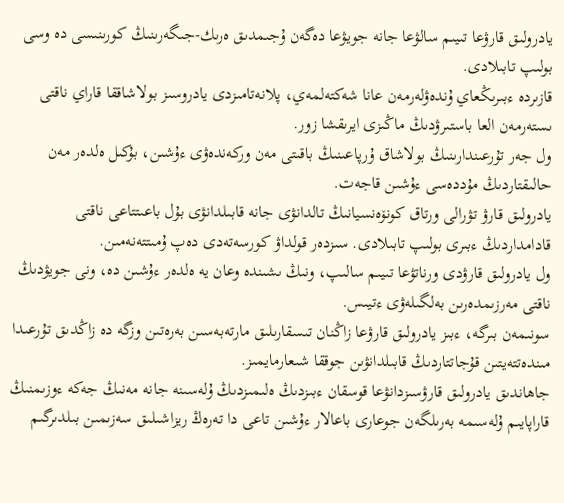يادرولىق قارۋعا تىيىم سالۋعا جانە جويۋعا دەگەن ۇجىمدىق ەرىك-جىگەرىنىڭ كورىنىسى دە وسى بولىپ تابىلادى.
قازىردە ءبىرىڭعاي ۇندەۋلەرمەن عانا شەكتەلمەي، پلانەتامىزدى يادروسىز بولاشاققا قاراي ناقتى ىستەرمەن العا باستىرۋدىڭ ماڭىزى ايرىقشا زور.
ول جەر تۇرعىندارىنىڭ بولاشاق ۇرپاعىنىڭ باقىتى مەن وركەندەۋى ءۇشىن، بۇكىل ەلدەر مەن حالىقتاردىڭ مۇددەسى ءۇشىن قاجەت.
يادرولىق قارۋ تۋرالى ورتاق كونۆەنسيانىڭ تالدانۋى جانە قابىلدانۋى بۇل باعىتتاعى ناقتى قادامداردىڭ ءبىرى بولىپ تابىلادى. سىزدەر قولداۋ كورسەتەدى دەپ ۇمىتتەنەمىن.
ول يادرولىق قارۋدى ورناتۋعا تىيىم سالىپ، ونىڭ ىشىندە وعان يە ەلدەر ءۇشىن دە، ونى جويۋدىڭ ناقتى مەرزىمدەرىن بەلگىلەۋى ءتيىس.
سونىمەن بىرگە، ءبىز يادرولىق قارۋعا زاڭنان تىسقارىلىق مارتەبەسىن بەرەتىن وزگە دە زاڭدىق تۇرعىدا مىندەتتەيتىن قۇجاتتاردىڭ قابىلدانۋىن جوققا شىعارمايمىز.
جاھاندىق يادرولىق قارۋسىزدانۋعا قوسقان ءبىزدىڭ ەلىمىزدىڭ ۇلەسىنە جانە مەنىڭ جەكە ءوزىمنىڭ قاراپايىم ۇلەسىمە بەرىلگەن جوعارى باعالار ءۇشىن تاعى دا تەرەڭ ريزاشىلىق سەزىمىن بىلدىرگىم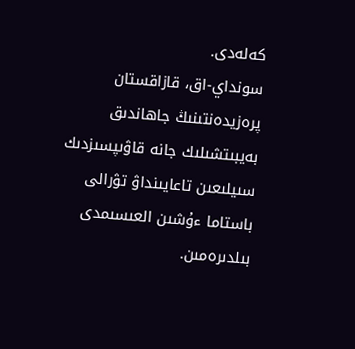كەلەدى.
سونداي-اق، قازاقستان پرەزيدەنتىنىڭ جاھاندىق بەيبىتشىلىك جانە قاۋىپسىزدىك سىيلىعىن تاعايىنداۋ تۋرالى باستاما ءۇشىن العىسىمدى بىلدىرەمىن.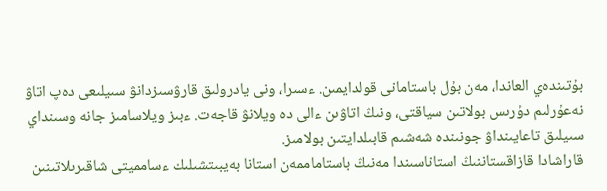بۇتىندەي العاندا، مەن بۇل باستامانى قولدايمىن. ءسىرا، ونى يادرولىق قارۋسىزدانۋ سىيلىعى دەپ اتاۋ نەعۇرلىم دۇرىس بولاتىن سياقتى، ونىڭ اتاۋىن ءالى دە ويلانۋ قاجەت. ءبىز ويلاسامىز جانە وسىنداي سىيلىق تاعايىنداۋ جونىندە شەشىم قابىلدايتىن بولامىز.
قاراشادا قازاقستاننىڭ استاناسىندا مەنىڭ باستاماممەن استانا بەيبىتشىلىك ءسامميتى شاقىرىلاتىنىن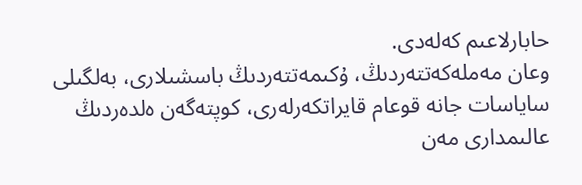حابارلاعىم كەلەدى.
وعان مەملەكەتتەردىڭ، ۇكىمەتتەردىڭ باسشىلارى، بەلگىلى ساياسات جانە قوعام قايراتكەرلەرى، كوپتەگەن ەلدەردىڭ عالىمدارى مەن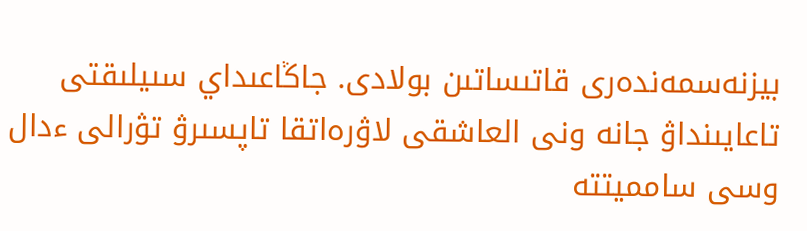بيزنەسمەندەرى قاتىساتىن بولادى. جاڭاعىداي سىيلىقتى تاعايىنداۋ جانە ونى العاشقى لاۋرەاتقا تاپسىرۋ تۋرالى ءدال وسى سامميتتە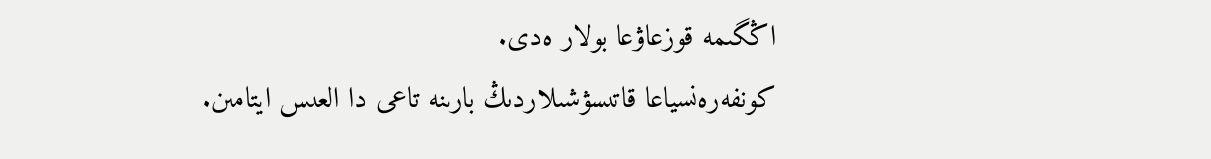اڭگىمە قوزعاۋعا بولار ەدى.
كونفەرەنسياعا قاتىسۋشىلاردىڭ بارىنە تاعى دا العىس ايتامىن.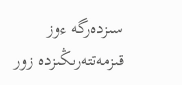سىزدەرگە ءوز قىزمەتتەرىڭىزدە زور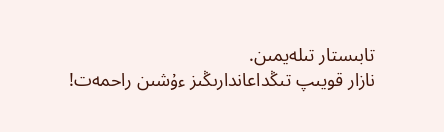تابىستار تىلەيمىن.
نازار قويىپ تىڭداعاندارىڭىز ءۇشىن راحمەت!